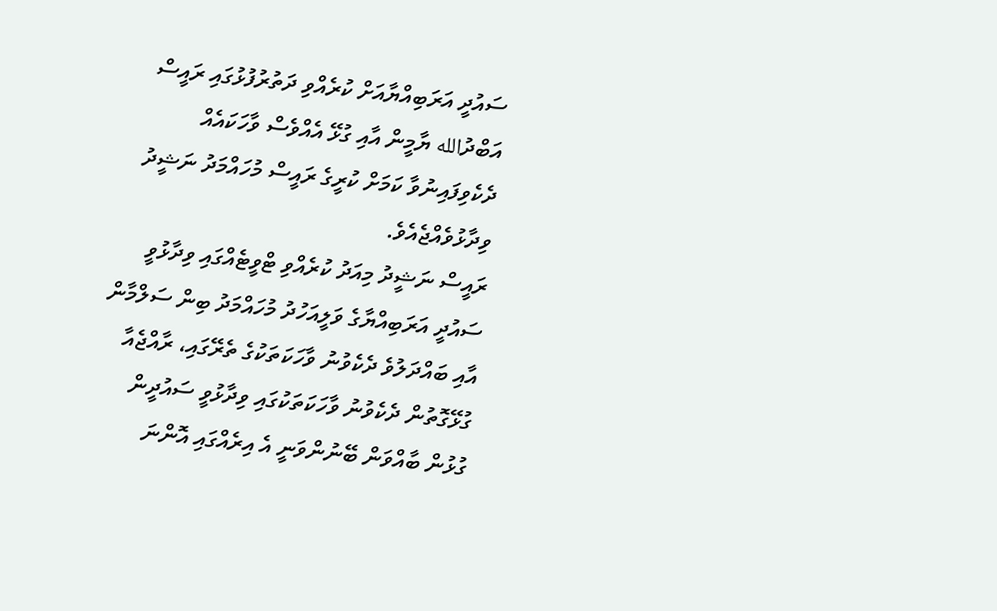ސައުދީ އަރަބިއްޔާއަށް ކުރެއްވި ދަތުރުފުޅުގައި ރައީސް އަބްދުالله ޔާމީން އާއި ގުޅޭ އެއްވެސް ވާހަކައެއް ދެކެވިފައިނުވާ ކަމަށް ކުރީގެ ރައީސް މުހައްމަދު ނަޝީދު ވިދާޅުވެއްޖެއެވެ.
ރައީސް ނަޝީދު މިއަދު ކުރެއްވި ޓްވީޓެއްގައި ވިދާޅުވީ ސައުދީ އަރަބިއްޔާގެ ވަލީއަހުދު މުހައްމަދު ބިން ސަލްމާން އާއި ބައްދަލުވެ ދެކެވުނު ވާހަކަތަކުގެ ތެރޭގައި، ރާއްޖެއާ ގުޅޭގޮތުން ދެކެވުނު ވާހަކަތަކުގައި ވިދާޅުވީ ސައުދީން ގުޅުން ބާއްވަން ބޭނުންވަނީ އެ އިރެއްގައި އޮންނަ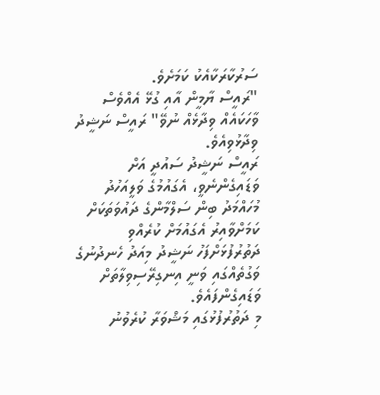ސަރުކާރަކާއެކު ކަމަށެވެ.
"ރައީސް ޔާމީން އާއި ގުޅޭ އެއްވެސް ވާހަކައެއް ވިދާޅެއް ނުވޭ" ރައީސް ނަޝީދު ވިދާޅުވިއެވެ.
ރައީސް ނަޝީދު ސައުދީ އަށް ވަޑައިގެންނެވީ، އެގައުމުގެ ވަލީއަހުދު މުހައްމަދު ބިން ސަލްމާންގެ ދައުވަތަކަށް ކަމަށްވާއިރު އެގައުމަށް ކުރެއްވި ދަތުރުފުޅަށްފަހު ނަޝީދު މިއަދު ހެނދުނުގެ ވަގުތެއްގައި ވަނީ އިނގިރޭސިވިލާތަށް ވަޑައިގެންފައެވެ.
މި ދަތުރުފުޅުގައި މަޝްވަރާ ކުރެވުނު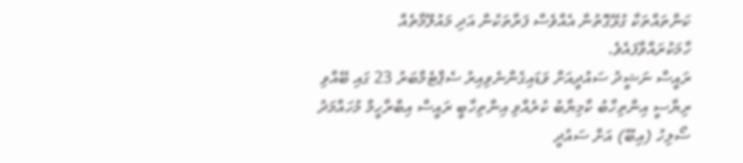ކަންތައްތަކާ ގުޅޭގޮތުން އެއްވެސް ފަރާތަކުން އަދި މައުލޫމާތެއް ހާމަކުރައްވާފައެވެ.
ރައީސް ނަޝީދު ސައުދީއަށް ވަޑައިގެންނެވިއިރު ސެޕްޓެމްބަރު 23 ގައި ބޭއްވި ރިޔާސީ އިންތިހާބު ކާމިޔާބު ކުރެއްވި އިންތިހާބީ ރައީސް އިބްރާހީމް މުހައްމަދު ސޯލިހު (އިބޫ) އަށް ސައުދީ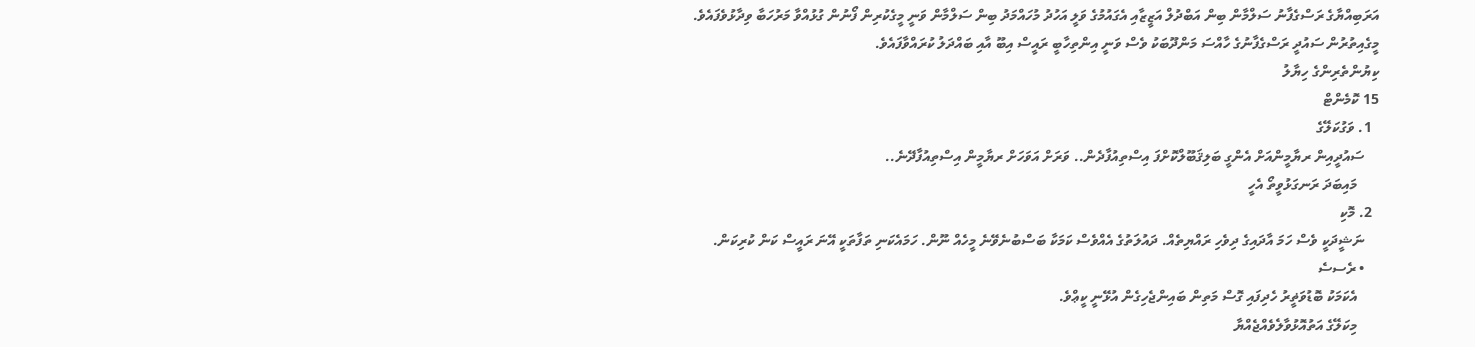އަރަބިއްޔާގެ ރަސްގެފާނު ސަލްމާން ބިން އަބްދުލް އަޒީޒާއި އެގައުމުގެ ވަލީ އަހުދު މުހައްމަދު ބިން ސަލްމާން ވަނީ މީގެކުރިން ފޯނުން ގުޅުއްވާ މަރުހަބާ ވިދާޅުވެފައެވެ.
މީގެއިތުރުން ސައުދީ ރަސްގެފާނުގެ ހާއްސަ މަންދޫބަކު ވެސް ވަނީ އިންތިހާބީ ރައީސް އިބޫ އާއި ބައްދަލު ކުރައްވާފައެވެ.
ކިޔުންތެރިންގެ ހިޔާލު
15 ކޮމެންޓް
  1. ވަގުކަލޭގެ
    ސައުދީއިން ރޔާމީންއަށް އެންގީ ބަލިޤަބޫލްކޮށްފަ އިސްތިއުފާދެން.. ވަރަށް އަވަހަށް ރޔާމީން އިސްތިއުފާދޭނެ..
      މައިބަދަ ރަނގަޅުވީތޯ އެހީ
  2. މޮކި
    ނަޝީދަކީ ވެސް ހަމަ އާދައިގެ ދިވެހި ރައްޔިތެއް. ދައުލަތުގެ އެއްވެސް ކަމަކާ ބަސްބުނެވޭނެ މީހެއް ނޫން. ހަމައެކަނި ތަފާތަކީ އޭނަ ރައީސް ކަން ކުރިކަން.
    • ރެސސެ
      އެކަމަކު ބޮޑުވަޡީރު ހެދިފައި ގޮސް މަތިން ބައިންޖެހިގެން އުޅޭނީ ކީޢްވެ.
      މިކަލޭގެ އަތުއޮޅުވާލެވެއްޖެއްޔާ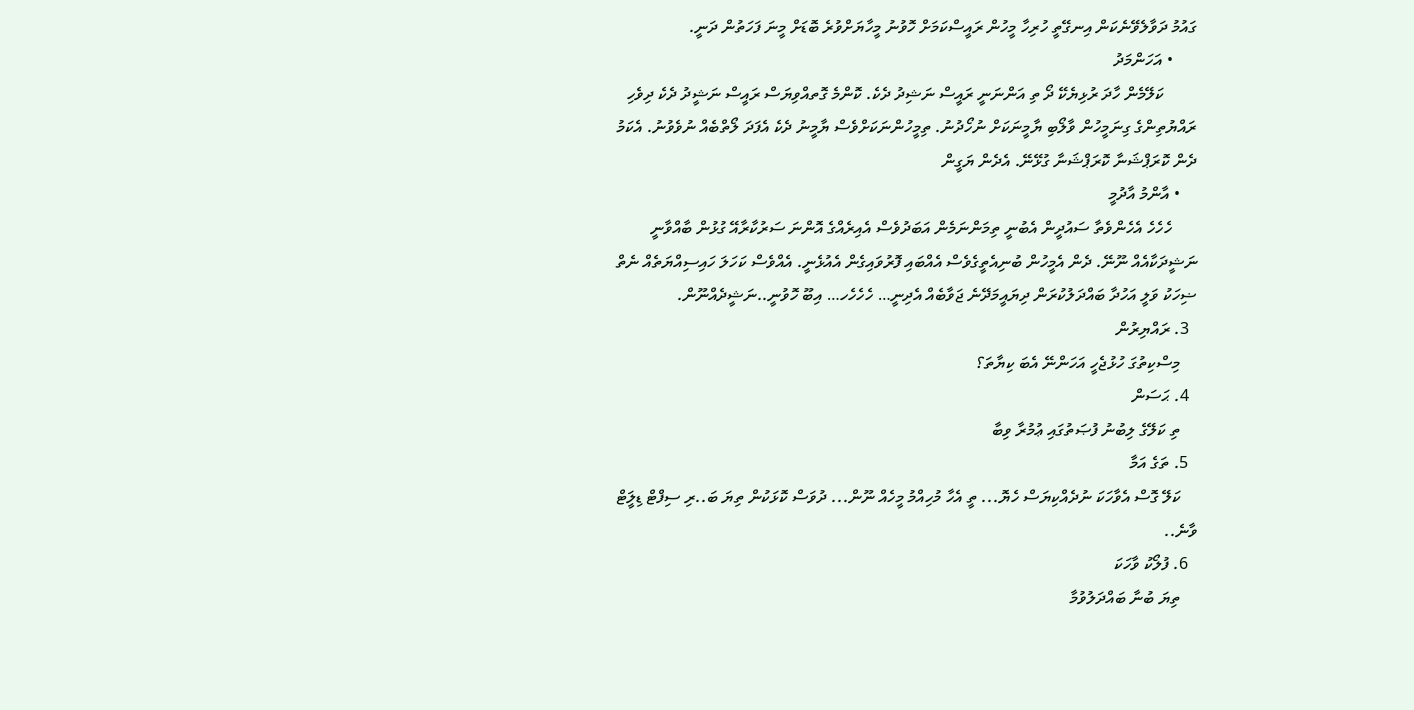ގައުމު ދަވާލެވޭނެކަން އިނގޭތީ ހުރިހާ މީހުން ރައީސްކަމަށް ހޮވުނު މީހާޔަށްވުރެ ބޮޑަށް މީނަ ފަހަތުން ދަނީ.
      • އަހަންމަދު
        ކަލޭމެން ހާދަ ރުޅިޔެކޭ ދޯ ތި އަންނަނީ ރައީސް ނަޝިދު ދެކެ. ކޮންމެ ގޮތއްވިޔަސް ރައީސް ނަޝީދު ދެކެ ދިވެހި ރައްޔުތިންގެ ގިނަމީހުން ވާލޯބި ޔާމީނަކަށް ނުހޯދުނު. ތިމީހުންނަކަށްވެސް ޔާމީނު ދެކެ އެފަދަ ލޯތްބެއް ނުވެވުނު. އެކަމު ދެން ކޮރަޕްޝަނާ ކޮރަޕްޝަނާ ގުޅޭނޭ. އެދެން ޔަގީން
    • އާންމު އާދުމީ
      ހެހެހެ އެހެންވެތާ ސައުދީން އެބުނީ ތިމަންނަމެން އަބަދުވެސް އެއިރެއްގެ އޮންނަ ސަރުކާރާއޭ ގުޅުން ބާއްވާނީ ނަޝީދަކާއެއް ނޫނޭ. ދެން އެމީހުން ބުނިއެތީގެވެސް އެއްބައި ފޮރުވައިގެން އެއުޅެނީ. އެއްވެސް ކަހަލަ ހައިސިއްޔަތެއް ނެތް ޟިހަކު ވަލީ އަހުދާ ބައްދަލުކުރަން ދިޔައީމަދޭނެ ޖަވާބެއް އެދިނީ… ހެހެހެހ… އިބޫ ހޮވުނީ..ނަޝީދެއްނޫން.
  3. ރައްޔިރުން
    މިސްކިތުގަ ހުޅުޖެހީ އަހަންނޭ އެބަ ކިޔާތަ؟
  4. ޙަސަން
    ތި ކަލޭގެ ލިބުނު ފުޞަތުގައި ޢުމުރާ ވިބާ
  5. ތަގެ އަމާ
    ކަލޭ ގޮސް އެވާހަކަ ނުދެއްކިޔަސް ހެޔޮ... ތީ އެހާ މުހިއްމު މީހެއް ނޫން... ދުވަސް ކޮޅަކުން ތިޔަ ބަ..ރި ސިފްޓް ޑިލީަޓް ވާނެ..
  6. ފުލޯކު ވާހަކަ
    ތިޔަ ބުނާ ބައްދަލުވުމާ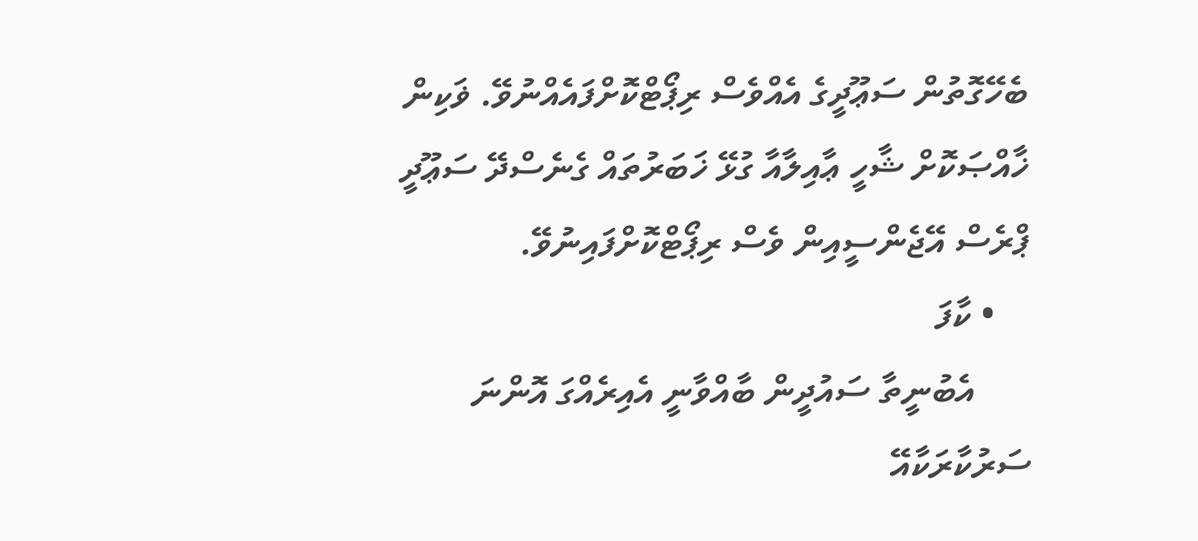ބެހޭގޮތުން ސަޢޫދީގެ އެއްވެސް ރިޕޯޓްކޮށްފައެއްނުވޭ. ޥަކިން ޚާއްޞަކޮށް ޝާހީ ޢާއިލާއާ ގުޅޭ ޚަބަރުތައް ގެނެސްދޭ ސަޢޫދީ ޕްރެސް އޭޖެންސީއިން ވެސް ރިޕޯޓްކޮށްފައިނުވޭ.
    • ކާފަ
      އެބުނީތާ ސައުދީން ބާއްވާނީ އެއިރެއްގަ އޮންނަ ސަރުކާރަކާއޭ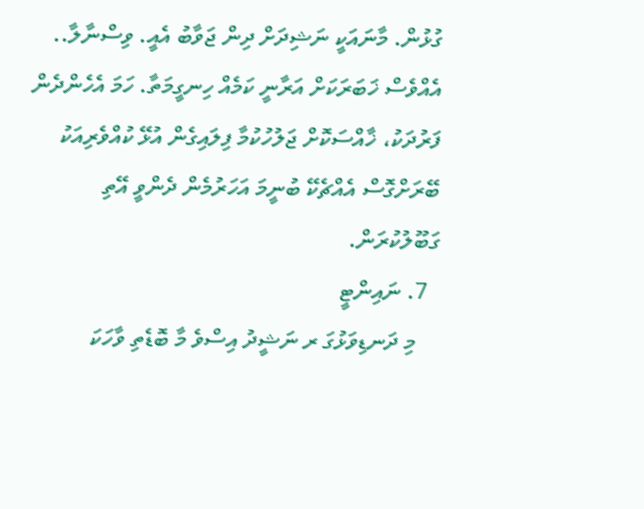ގުޅުން. މާނައަކީ ނަޝިދަށް ދިން ޖަވާބު އެއީ. ވިސްނާލާ.. އެއްވެސް ޚަބަރަކަށް އަރާނީ ކަމެއް ހިނގީމަތާ. ހަމަ އެހެންދެން ފަރުދަކު، ޚާއްސަކޮށް ޖަލުހުކުމާ ފިލައިގެން އުޅޭ ކުއްވެރިއަކު ބޭރަށްގޮސް އެއްޗެކޭ ބުނީމަ އަހަރުމެން ދެންވީ އޭތި ގަބޫލުކުރަން.
  7. ނައިންޓީ
    މި ދަނޑިވަޅުގަ ރ ނަޝީދު އިސްވެ މާ ބޮޑެތި ވާހަކަ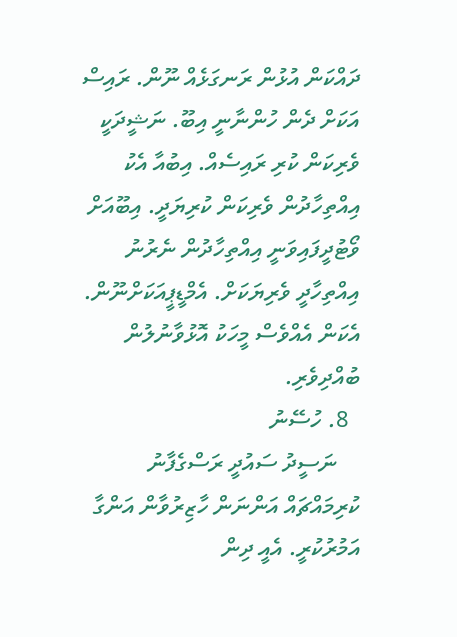ދައްކަން އުޅުން ރަނގަޅެއް ނޫން. ރައިސް އަކަށް ދެން ހުންނާނީ އިބޫ. ނަޝީދަކީ ވެރިކަން ކުރި ރައިސެއް. އިބުއާ އެކު އިއްތިހާދުން ވެރިކަން ކުރިޔަދީ. އިބޫއަށް ވޯޓުދީފައިވަނީ އިއްތިހާދުން ނެރުނު އިއްތިހާދީ ވެރިޔަކަށް. އެމްޑީޕީއަކަށްނޫން. އެކަން އެއްވެސް މީހަކު އޮޅުވާނުލުން ބުއްދިވެރި.
  8. ހުސޭނު
    ނަސީދު ސައުދީ ރަސްގެފާނު ކުރިމައްޗައް އަންނަން ހާޒިރުވާން އަންގާ އަމުރުކުރީ. އެއީ ދިން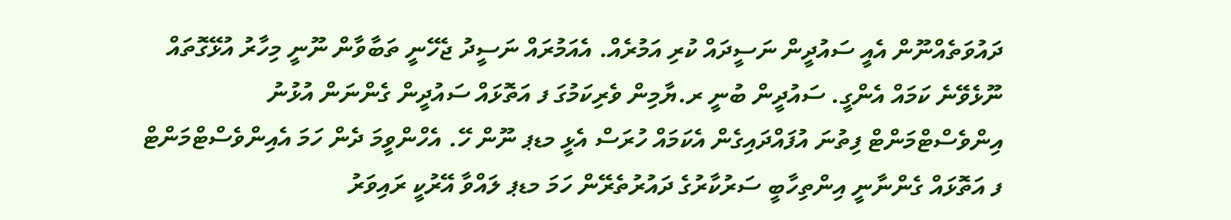ދައުވަތެއްނޫން އެއީ ސައުދީން ނަސީދައް ކުރި އަމުރެއް. އެއަމުރައް ނަސީދު ޖެހޭނީ ތަބާވާން ނޫނީ މިހާރު އުޅޭގޮތައް ނޫޅެވޭނެ ކަމައް އެންގީ. ސައުދީން ބުނީ ރ.ޔާމިން ވެރިކަމުގަ ފ އަތޮޅައް ސައުދީން ގެންނަން އުޅުނު އިންވެސްޓްމަންޓް ފިތުނަ އުފައްދައިގެން އެކަމައް ހުރަސް އެޅީ މޑޕ ނޫން ހޭ. އެހްންވީމަ ދެން ހަމަ އެއިންވެސްޓްމަންޓް ފ އަތޮޅައް ގެންނާނީ އިންތިހާބީ ސަރުކާރުގެ ދައުރުތެރޭން ހަމަ މޑޕ ލައްވާ އޭރުކީ ރައިވަރު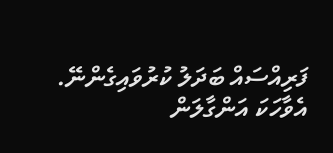ފަރިއްސައް ބަދަލު ކުރުވައިގެންނޭ. އެވާހަކަ އަންގާލަން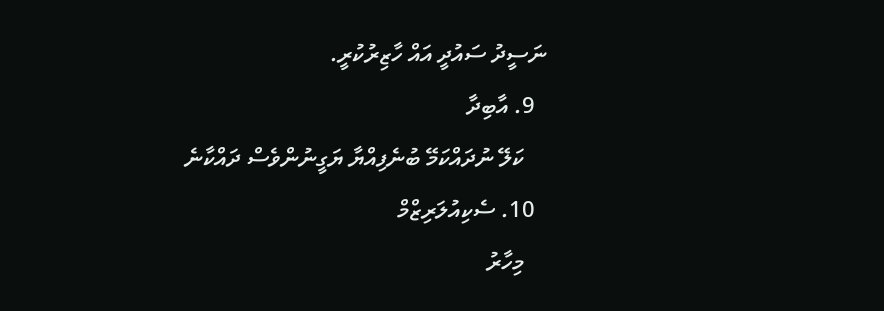ނަސީދު ސައުދީ އައް ހާޒިރުކުރީ.
  9. އާބިދާ
    ކަލޭ ނުދައްކަމޭ ބުނެފިއްޔާ ޔަގީނުންވެސް ދައްކާނެ
  10. ސެކިއުލަރިޒްމް
    މިހާރު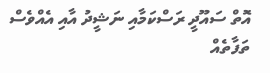އޮތް ސައޫދީ ރަސްކަމާއި ނަޝީދު އާއި އެއްވެސް ތަފާތެއް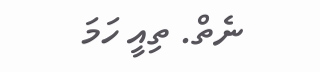ނެތް. ތިއީ ހަމަ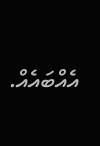އެއްބައެއް.